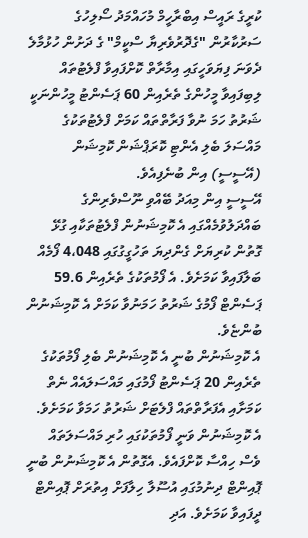ކުރީގެ ރައީސް އިބްރާހީމް މުހައްމަދު ސޯލިހުގެ ސަރުކާރުން "ގެދޮރުވެރިޔާ ސްކީމް" ގެ ދަށުން ހުޅުމާލެ ދެވަނަ ފިޔަވަހީގައި އިމާރާތް ކޮށްފައިވާ ފްލެޓުތައް ލިބިފައިވާ މީހުންގެ ތެރެއިން 60 ޕަސެންޓު މީހުންނަކީ ޝަރުތު ހަމަ ނުވާ ފަރާތްތައް ކަމަށް ފްލެޓުތަކުގެ މައްސަލަ ބެލި އެންޓި ކޮރަޕްޝަން ކޮމިޝަން (އޭސީސީ) އިން ބުނެފިއެވެ.
އޭސީސީ އިން މިއަދު ބޭއްވި ނޫސްވެރިންގެ ބައްދަލުވުމެއްގައި އެ ކޮމިޝަނުން ފްލެޓުތަކާއި ގުޅޭ ގޮތުން ކުރިޔަށް ގެންދިޔަ ތަހުގީގުގައި 4،048 ފޯމެއް ބަލާފައިވާ ކަމަށެވެ. އެ ފޯމުތަކުގެ ތެރެއިން 59.6 ޕަސެންޓް ފޯމުގެ ޝަރުތު ހަމަނުވާ ކަމަށް އެ ކޮމިޝަނުން ބުންޏެވެ.
އެ ކޮމިޝަނުން ބުނީ އެ ކޮމިޝަނުން ބެލި ފޯމުތަކުގެ ތެރެއިން 20 ޕަސެންޓު ފޯމުގައި މައްސަލައެއް ނެތް ކަމަށާއި އެފަރާތްތައް ފްލެޓަށް ޝަރުތު ހަމަވާ ކަމަށެވެ.
އެ ކޮމިޝަނުން ވަނީ ފޯމުތަކުގައި ހުރި މައްސަލަތައް ވެސް ހިއްސާ ކޮށްފައެވެ. އެގޮތުން އެ ކޮމިޝަނުން ބުނީ ޕޮއިންޓް ދިނުމުގައި އުސޫލާ ހިލާފަށް އިތުރަށް ޕޮއިންޓް ދީފައިވާ ކަމަށެވެ. އަދި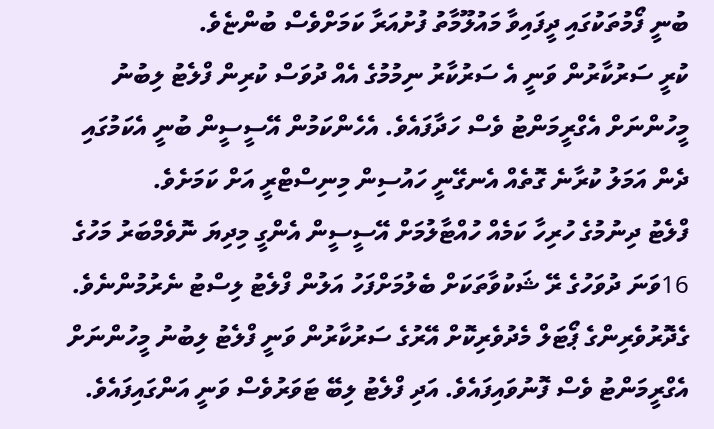ބުނީ ފޯމުތަކުގައި ދީފައިވާ މައުލޫމާތު ފުށުއަރާ ކަމަށްވެސް ބުންޏެވެ.
ކުރީ ސަރުކާރުން ވަނީ އެ ސަރުކާރު ނިމުމުގެ އެއް ދުވަސް ކުރިން ފްލެޓު ލިބުނު މީހުންނަށް އެގްރީމަންޓު ވެސް ހަދާފައެވެ. އެހެންކަމުން އޭސީސީން ބުނީ އެކަމުގައި ދެން އަމަލު ކުރާނެ ގޮތެއް އެނގޭނީ ހައުސިން މިނިސްޓްރީ އަށް ކަމަށެވެ.
ފްލެޓު ދިނުމުގެ ހުރިހާ ކަމެއް ހުއްޓާލުމަށް އޭސީސީން އެންގީ މިދިޔަ ނޮވެމްބަރު މަހުގެ 16ވަނަ ދުވަހުގެ ރޭ ޝަކުވާތަކަށް ބެލުމަށްފަހު އަލުން ފްލެޓު ލިސްޓު ނެރުމުންނެވެ. ގެދޮރުވެރިންގެ ޕޯޓަލް މެދުވެރިކޮށް އޭރުގެ ސަރުކާރުން ވަނީ ފްލެޓު ލިބުނު މީހުންނަށް އެގްރީމަންޓު ވެސް ފޮނުވައިފައެވެ. އަދި ފްލެޓު ލިބޭ ޓަވަރުވެސް ވަނީ އަންގައިފައެވެ.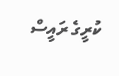ކުރީގެ ރައީސް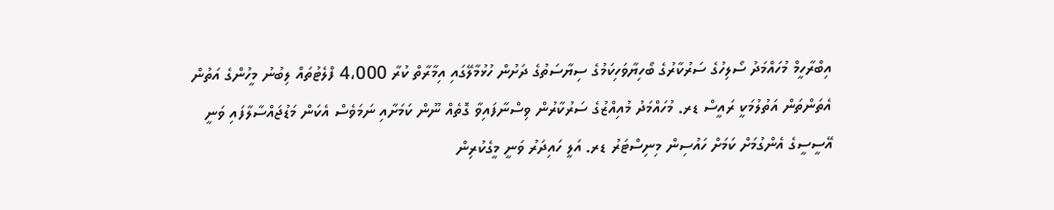އިބްރާހީމް މުހައްމަދު ސޯލިހުގެ ސަރުކާރުގެ ބޯހިޔާވަހިކަމުގެ ސިޔާސަތުގެ ދަށުން ހުޅުމާލޭގައި އިމާރާތް ކުރާ 4،000 ފްލެޓުތައް ލިބުނު މީހުންގެ އަތުން އެތަންތަން އަތުލުމަކީ ރައީސް ޑރ. މުހައްމަދު މުއިއްޒުގެ ސަރުކާރުން ވިސްނާފައިވާ ގޮތެއް ނޫން ކަމަށާއި ނަމަވެސް އެކަން މަޑުޖައްސާލާފައި ވަނީ އޭސީސީގެ އެންގުމަށް ކަމަށް ހައުސިން މިނިސްޓަރު ޑރ. އަލީ ހައިދަރު ވަނީ މީގެކުރިން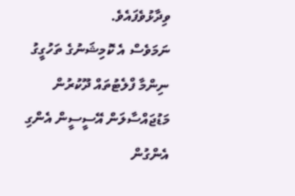ވިދާޅުވެފައެވެ.
ނަމަވެސް އެ ކޮމިޝަނުގެ ތަހުގީގު ނިންމާ ފްލެޓުތައް ދޫކުރުން މަޑުޖައްސާލަން އޭސީސީން އެންގި އެންގުން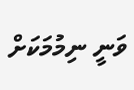ވަނީ ނިމުމަކަށް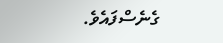ގެނެސްފައެވެ.